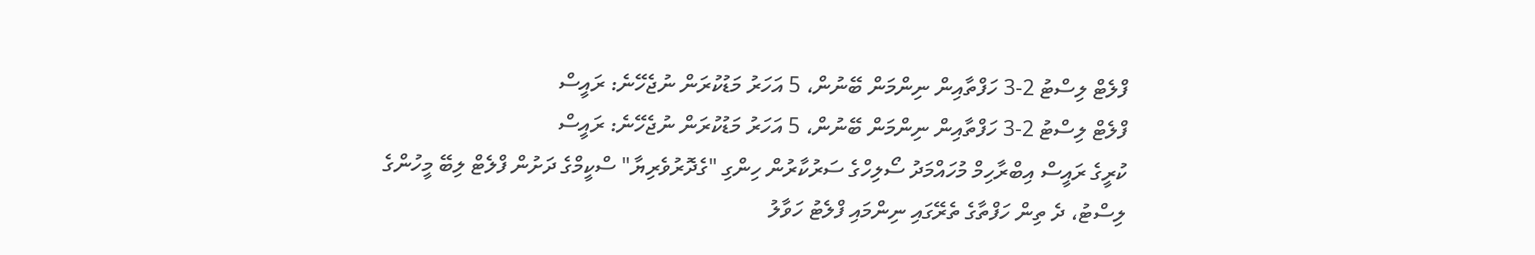ފްލެޓް ލިސްޓު 2-3 ހަފްތާއިން ނިންމަން ބޭނުން، 5 އަހަރު މަޑުކުރަން ނުޖެހޭނެ: ރައީސް
ފްލެޓް ލިސްޓު 2-3 ހަފްތާއިން ނިންމަން ބޭނުން، 5 އަހަރު މަޑުކުރަން ނުޖެހޭނެ: ރައީސް
ކުރީގެ ރައީސް އިބްރާހިމް މުހައްމަދު ސޯލިހްގެ ސަރުކާރުން ހިންގި "ގެދޮރުވެރިޔާ" ސްކީމްގެ ދަށުން ފްލެޓް ލިބޭ މީހުންގެ ލިސްޓު، ދެ ތިން ހަފްތާގެ ތެރޭގައި ނިންމައި ފްލެޓު ހަވާލު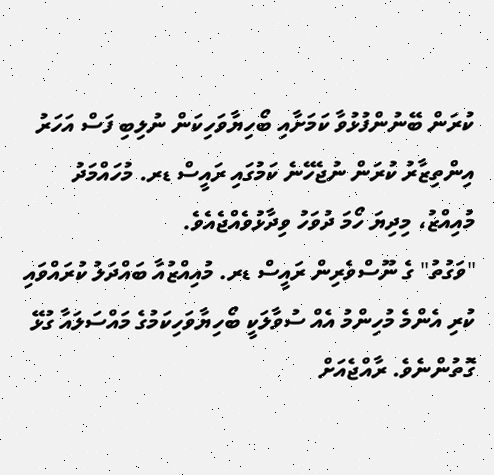ކުރަން ބޭނުންފުޅުވާ ކަމަށާއި ބޯހިޔާވަހިކަން ނުލިބި ފަސް އަހަރު އިންތިޒާރު ކުރަން ނުޖެހޭނެ ކަމުގައި ރައީސް ޑރ. މުހައްމަދު މުއިއްޒު، މިދިޔަ ހޯމަ ދުވަހު ވިދާޅުވެއްޖެއެވެ.
"ވަގުތު" ގެ ނޫސްވެރިން ރައީސް ޑރ. މުއިއްޒުއާ ބައްދަލު ކުރައްވައި ކުރި އެންމެ މުހިންމު އެއް ސުވާލަކީ ބޯހިޔާވަހިކަމުގެ މައްސަލައާ ގުޅޭ ގޮތުންނެވެ. ރާއްޖެއަށް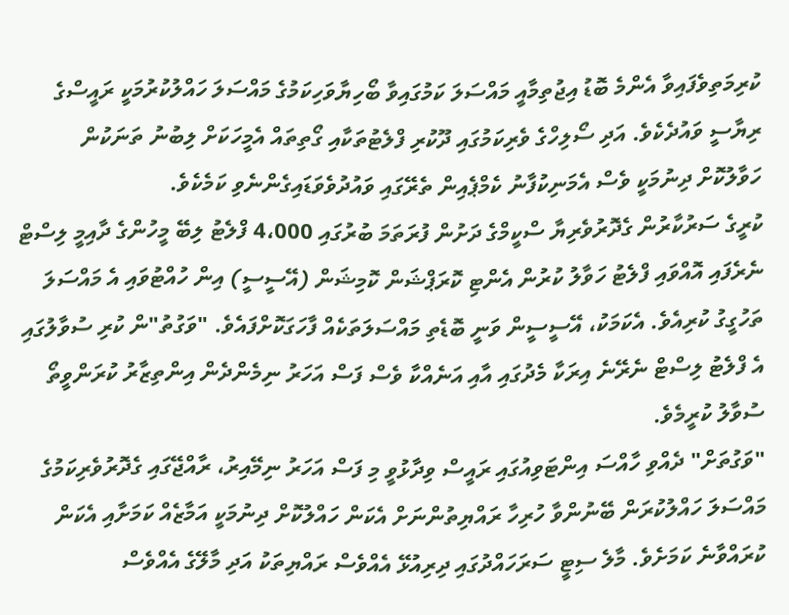ކުރިމަތިވެފައިވާ އެންމެ ބޮޑު އިޖުތިމާއީ މައްސަލަ ކަމުގައިވާ ބޯހިޔާވަހިކަމުގެ މައްސަލަ ހައްލުކުރުމަކީ ރައީސްގެ ރިޔާސީ ވައުދެކެވެ. އަދި ސޯލިހްގެ ވެރިކަމުގައި ދޫކުރި ފްލެޓުތަކާއި ގޯތިތައް އެމީހަކަށް ލިބުނު ތަނަކުން ހަވާލުކޮށް ދިނުމަކީ ވެސް އެމަނިކުފާނު ކެމްޕެއިން ތެރޭގައި ވައުދުވެވަޑައިގެންނެވި ކަމެކެވެ.
ކުރީގެ ސަރުކާރުން ގެދޮރުވެރިޔާ ސްކީމްގެ ދަށުން ފުރަތަމަ ބުރުގައި 4،000 ފްލެޓު ލިބޭ މީހުންގެ ދާއިމީ ލިސްޓް ނެރެފައި އޮއްވައި ފްލެޓު ހަވާލު ކުރުން އެންޓި ކޮރަޕްޝަން ކޮމިޝަން (އޭސީސީ) އިން ހުއްޓުވައި އެ މައްސަލަ ތަހުގީގު ކުރިއެވެ. އެކަމަކު، އޭސީސީން ވަނީ ބޮޑެތި މައްސަލަތަކެއް ފާހަގަކޮށްފައެވެ. "ވަގުތު"ން ކުރި ސުވާލުގައި އެ ފްލެޓު ލިސްޓް ނެރޭނެ އިރަކާ މެދުގައި އާއި އަނެއްކާ ވެސް ފަސް އަހަރު ނިމެންދެން އިންތިޒާރު ކުރަންވީތޯ ސުވާލު ކުރީމެވެ.
"ވަގުތަށް" ދެއްވި ހާއްސަ އިންޓަވިއުގައި ރައީސް ވިދާޅުވީ މި ފަސް އަހަރު ނިމޭއިރު، ރާއްޖޭގައި ގެދޮރުވެރިކަމުގެ މައްސަލަ ހައްލުކުރަން ބޭނުންވާ ހުރިހާ ރައްޔިތުންނަށް އެކަން ހައްލުކޮށް ދިނުމަކީ އަމާޒެއް ކަމަށާއި އެކަން ކުރައްވާނެ ކަމަށެވެ. މާލެ ސިޓީ ސަރަހައްދުގައި ދިރިއުޅޭ އެއްވެސް ރައްޔިތަކު އަދި މާލޭގެ އެއްވެސް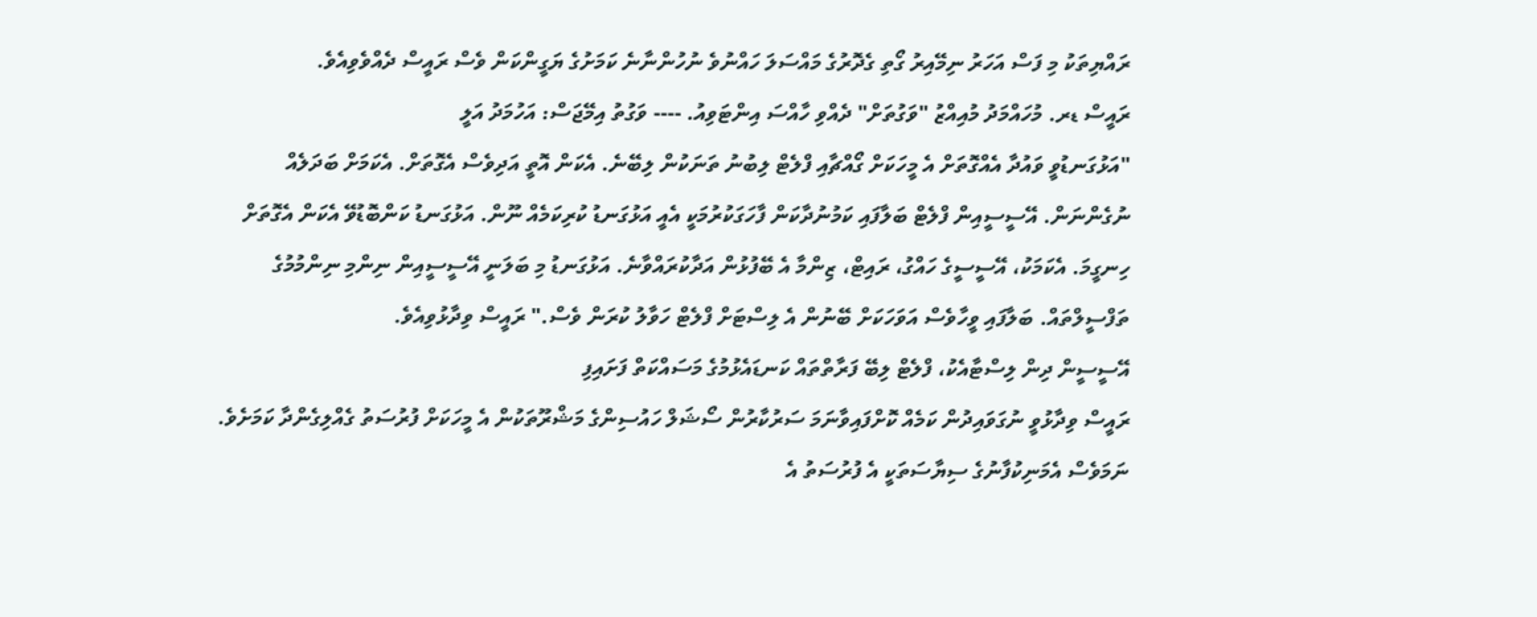ރައްޔިތަކު މި ފަސް އަހަރު ނިމޭއިރު ގޯތި ގެދޮރުގެ މައްސަލަ ހައްނުވެ ނުހުންނާނެ ކަމަށުގެ ޔަގީންކަން ވެސް ރައީސް ދެއްވެވިއެވެ.
ރައީސް ޑރ. މުހައްމަދު މުއިއްޒު "ވަގުތަށް" ދެއްވި ހާއްސަ އިންޓަވިއު. ---- ވަގުތު އިމޭޖަސް: އަހުމަދު އަލީ
"އަޅުގަނޑުވީ ވައުދާ އެއްގޮތަށް އެ މީހަކަށް ގޯއްޗާއި ފްލެޓް ލިބުނު ތަނަކުން ލިބޭނެ. އެކަން އޮތީ އަދިވެސް އެގޮތަށް. އެކަމަށް ބަދަލެއް ނުގެންނަން. އޭސީސީއިން ފްލެޓް ބަލާފައި ކަމުނުދާކަން ފާހަގަކުރުމަކީ އެއީ އަޅުގަނޑު ކުރިކަމެއް ނޫން. އަޅުގަނޑު ކަންބޮޑުވޭ އެކަން އެގޮތަށް ހިނގީމަ. އެކަމަކު، އޭސީސީގެ ހައްގު، ރައިޓް، ޒިންމާ އެ ބޭފުޅުން އަދާކުރައްވާނެ. އަޅުގަނޑު މި ބަލަނީ އޭސީސީއިން ނިންމި ނިންމުމުގެ ތަފްސީލްތައް. ބަލާފައި ވީހާވެސް އަވަހަކަށް ބޭނުން އެ ލިސްޓަށް ފްލެޓް ހަވާލު ކުރަން ވެސް." ރައީސް ވިދާޅުވިއެވެ.
އޭސީސީން ދިން ލިސްޓާއެކު، ފްލެޓް ލިބޭ ފަރާތްތައް ކަނޑައެޅުމުގެ މަސައްކަތް ފަށައިފި
ރައީސް ވިދާޅުވީ ނުގަވައިދުން ކަމެއް ކޮށްފައިވާނަމަ ސަރުކާރުން ސޯޝަލް ހައުސިންގެ މަޝްރޫތަކުން އެ މީހަކަށް ފުރުސަތު ގެއްލިގެންދާ ކަމަށެވެ. ނަމަވެސް އެމަނިކުފާނުގެ ސިޔާސަތަކީ އެ ފުރުސަތު އެ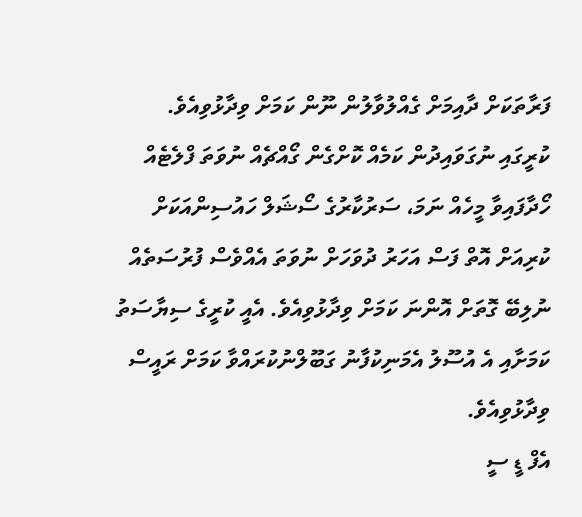ފަރާތަކަށް ދާއިމަށް ގެއްލުވާލުން ނޫން ކަމަށް ވިދާޅުވިއެވެ.
ކުރީގައި ނުގަވައިދުން ކަމެއް ކޮށްގެން ގޯއްޗެއް ނުވަތަ ފްލެޓެއް ހޯދާފައިވާ މީހެއް ނަމަ، ސަރުކާރުގެ ސޯޝަލް ހައުސިންއަކަށް ކުރިއަށް އޮތް ފަސް އަހަރު ދުވަހަށް ނުވަތަ އެއްވެސް ފުރުސަތެއް ނުލިބޭ ގޮތަށް އޮންނަ ކަމަށް ވިދާޅުވިއެވެ. އެއީ ކުރީގެ ސިޔާސަތު ކަމަށާއި އެ އުސޫލު އެމަނިކުފާނު ގަބޫލްނުކުރައްވާ ކަމަށް ރައީސް ވިދާޅުވިއެވެ.
އެފް ޑީ ސީ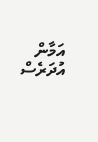އަމާން އުދަރެސް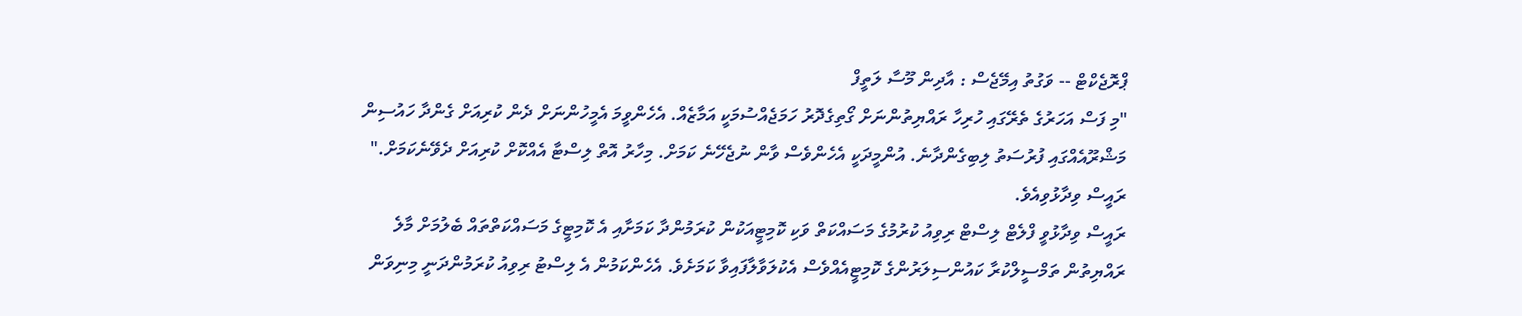ޕްރޮޖެކްޓް -- ވަގުތު އިމޭޖެސް : އާދިން މޫސާ ލަތީފް
"މި ފަސް އަހަރުގެ ތެރޭގައި ހުރިހާ ރައްޔިތުންނަށް ގޯތިގެދޮރު ހަމަޖެއްސުމަކީ އަމާޒެއް. އެހެންވީމަ އެމީހުންނަށް ދެން ކުރިއަށް ގެންދާ ހައުސިން މަޝްރޫއެއްގައި ފުރުސަތު ލިބިގެންދާނެ. އުންމީދަކީ އެހެންވެސް ވާން ނުޖެހޭނެ ކަމަށް. މިހާރު އޮތް ލިސްޓާ އެއްކޮށް ކުރިއަށް ދެވޭނެކަމަށް." ރައީސް ވިދާޅުވިއެވެ.
ރައީސް ވިދާޅުވީ ފްލެޓް ލިސްޓް ރިވިއު ކުރުމުގެ މަސައްކަތް ވަކި ކޮމިޓީއަކުން ކުރަމުންދާ ކަމަށާއި އެ ކޮމިޓީގެ މަސައްކަތްތައް ބެލުމަށް މާލެ ރައްޔިތުން ތަމްސީލްކުރާ ކައުންސިލަރުންގެ ކޮމިޓީއެއްވެސް އެކުލަވާލާފައިވާ ކަމަށެވެ. އެހެންކަމުން އެ ލިސްޓު ރިވިއު ކުރަމުންދަނީ މިނިވަން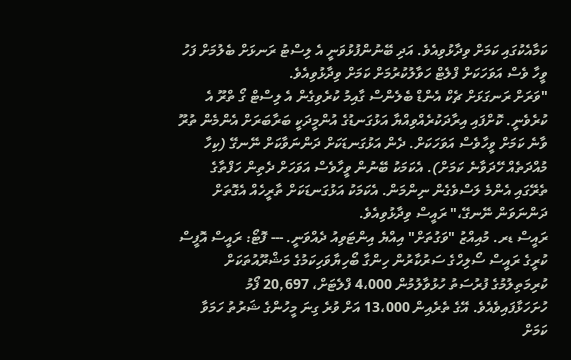ކަމާއެކުގައި ކަމަށް ވިދާޅުވިއެވެ. އަދި ބޭނުންފުޅުވަނީ އެ ލިސްޓު ރަނޅަށް ބެލުމަށް ފަހު ވީހާ ވެސް އަވަހަކަށް ފްލެޓް ހަވާލުކުރުމަށް ކަމަށް ވިދާޅުވިއެވެ.
"ވަރަށް ރަނގަޅަށް ޗެކް އެންޑް ބެލެންސް ގާއިމު ކުރެވިގެން އެ ލިސްޓް ގޯ ތްރޫ އެ ކުރެވެނީ. ކޮށްފައި އިރާދަކުރެއްވިއްޔާ އަޅުގަނޑުގެ އުންމީދަކީ ބަރާބަރަށް އެންމެން ތުރޫ ވާނެ ކަމަށް ވީހާވެސް އަވަހަކަށް. ދެން އަޅުގަނޑަކަށް ދަންނަވާކަށް ނޭނގޭ (ކިހާ މުއްދަތެއް ހޭދަވާނެ ކަމަށް). އެކަމަކު ބޭނުން ވީހާވެސް އަވަހަށް ދެތިން ހަފްތާގެ ތެރޭގައި އެންމެ ލަސްވެގެން ނިންމަން. އެކަމަކު އަޅުގަނޑަކަށް ތާރީހެއް އެގޮތަށް ދަންނަވަން ނޭނގޭ،" ރައީސް ވިދާޅުވިއެވެ.
ރައީސް ޑރ. މުއިއްޒު "ވަގުތަށް" އިއްޔެ އިންޓަވިއު ދެއްވަނީ. --- ފޮޓޯ: ރައީސް އޮފީސް
ކުރީގެ ރައީސް ސޯލިހްގެ ސަރުކާރުން ހިންގާ ބޯހިޔާވަހިކަމުގެ މަޝްރޫއުތަކަށް ކުރިމަތިލުމުގެ ފުރުސަތު ހުޅުވާލުމުން 4،000 ފްލެޓަށް، 20,697 ފޯމު ހުށަހަޅާފައިވެއެވެ. އޭގެ ތެރެއިން 13،000 އަށް ވުރެ ގިނަ މީހުންގެ ޝަރުތު ހަމަވާ ކަމަށް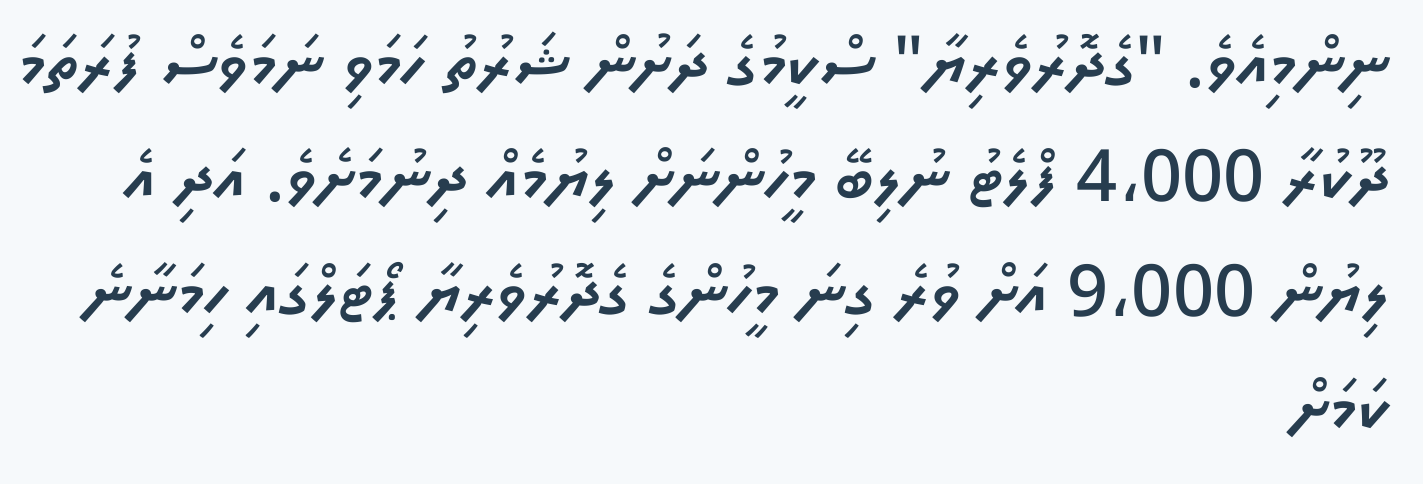ނިންމިއެވެ. "ގެދޮރުވެރިޔާ" ސްކީމުގެ ދަށުން ޝަރުތު ހަމަވި ނަމަވެސް ފުރަތަމަ ދޫކުރާ 4،000 ފްލެޓު ނުލިބޭ މީހުންނަށް ލިޔުމެއް ދިނުމަށެވެ. އަދި އެ ލިޔުން 9،000 އަށް ވުރެ ގިނަ މީހުންގެ ގެދޮރުވެރިޔާ ޕޯޓަލްގައި ހިމަނާނެ ކަމަށް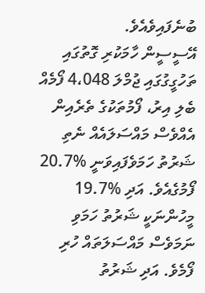ބުނެފައިވެއެވެ.
އޭސީސީން ހާމަކުރި ގޮތުގައި ތަހުގީގުގައި ޖުމްލަ 4،048 ފޯމެއް ބެލި އިރު، ފޯމުތަކުގެ ތެރެއިން އެއްވެސް މައްސަލައެއް ނެތި ޝަރުތު ހަމަވެފައިވަނީ %20.7 ފޯމުގެއެވެ. އަދި %19.7 މީހުންނަކީ ޝަރުތު ހަމަވި ނަމަވެސް މައްސަލަތައް ހުރި ފޯމެވެ. އަދި ޝަރުތު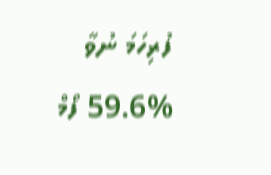ފުރިހަމަ ނުވާ %59.6 ފޯމް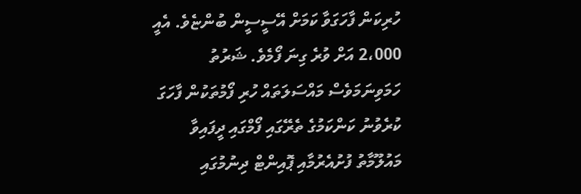ހުރިކަން ފާހަގަވާ ކަމަށް އޭސީސީން ބުންޏެވެ. އެއީ 2،000 އަށް ވުރެ ގިނަ ފޯމެވެ. ޝަރުތު ހަމަވިނަމަވެސް މައްސަލަތައް ހުރި ފޯމުތަކުން ފާހަގަ ކުރެވުނު ކަންކަމުގެ ތެރޭގައި ފޯމްގައި ދީފައިވާ މައުލޫމާތު ފުށުއެރުމާއި ޕޮއިންޓް ދިނުމުގައި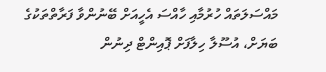މައްސަލަތައް ހުރުމާއި ހާއްސަ އެހީއަށް ބޭނުންވާ ފަރާތްތަކުގެ ބަޔަށް، އުސޫލާ ހިލާފަށް ޕޮއިންޓް ދިނުން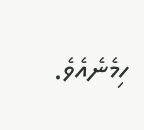ހިމެނެއެވެ.